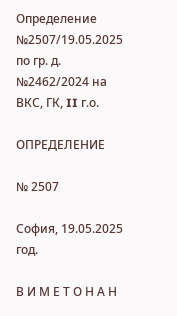Определение №2507/19.05.2025 по гр. д. №2462/2024 на ВКС, ГК, II г.о.

ОПРЕДЕЛЕНИЕ

№ 2507

София, 19.05.2025 год.

В И М Е Т О Н А Н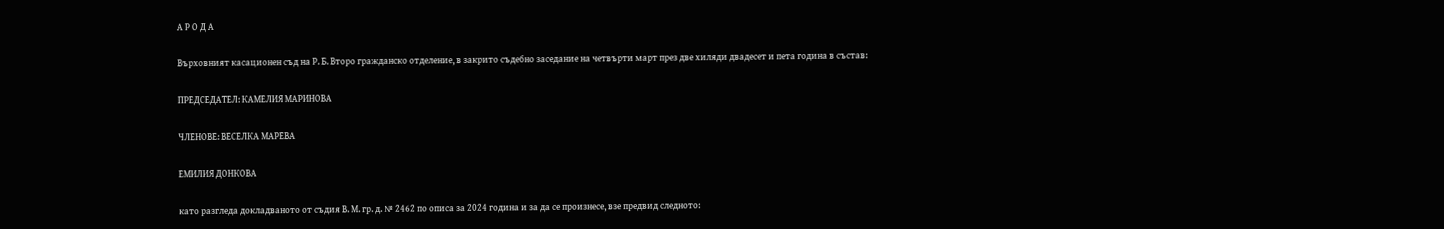А Р О Д А

Върховният касационен съд на Р. Б. Второ гражданско отделение, в закрито съдебно заседание на четвърти март през две хиляди двадесет и пета година в състав:

ПРЕДСЕДАТЕЛ: КАМЕЛИЯ МАРИНОВА

ЧЛЕНОВЕ: ВЕСЕЛКА МАРЕВА

ЕМИЛИЯ ДОНКОВА

като разгледа докладваното от съдия В. М. гр. д. № 2462 по описа за 2024 година и за да се произнесе, взе предвид следното: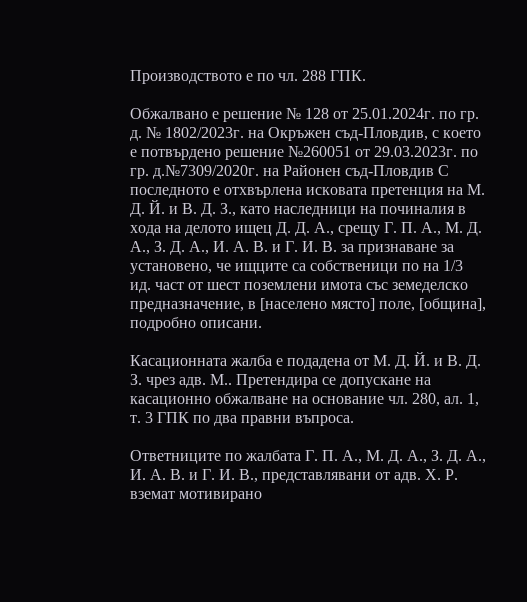Производството е по чл. 288 ГПК.

Обжалвано е решение № 128 от 25.01.2024г. по гр. д. № 1802/2023г. на Окръжен съд-Пловдив, с което е потвърдено решение №260051 от 29.03.2023г. по гр. д.№7309/2020г. на Районен съд-Пловдив С последното е отхвърлена исковата претенция на М. Д. Й. и В. Д. З., като наследници на починалия в хода на делото ищец Д. Д. А., срещу Г. П. А., М. Д. А., З. Д. А., И. А. В. и Г. И. В. за признаване за установено, че ищците са собственици по на 1/3 ид. част от шест поземлени имота със земеделско предназначение, в [населено място] поле, [община], подробно описани.

Касационната жалба е подадена от М. Д. Й. и В. Д. З. чрез адв. М.. Претендира се допускане на касационно обжалване на основание чл. 280, ал. 1, т. 3 ГПК по два правни въпроса.

Ответниците по жалбата Г. П. А., М. Д. А., З. Д. А., И. А. В. и Г. И. В., представлявани от адв. Х. Р. вземат мотивирано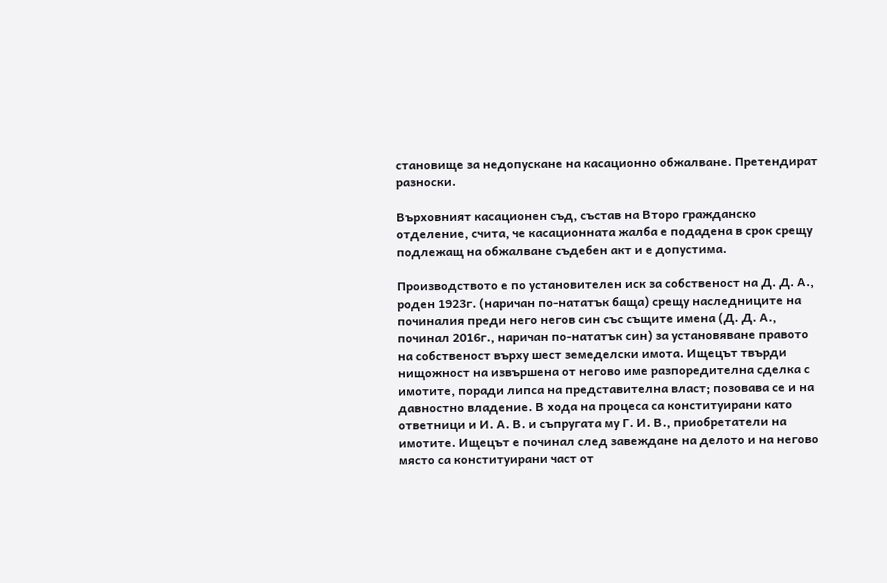становище за недопускане на касационно обжалване. Претендират разноски.

Върховният касационен съд, състав на Второ гражданско отделение, счита, че касационната жалба е подадена в срок срещу подлежащ на обжалване съдебен акт и е допустима.

Производството е по установителен иск за собственост на Д. Д. А., роден 1923г. (наричан по-нататък баща) срещу наследниците на починалия преди него негов син със същите имена (Д. Д. А., починал 2016г., наричан по-нататък син) за установяване правото на собственост върху шест земеделски имота. Ищецът твърди нищожност на извършена от негово име разпоредителна сделка с имотите, поради липса на представителна власт; позовава се и на давностно владение. В хода на процеса са конституирани като ответници и И. А. В. и съпругата му Г. И. В., приобретатели на имотите. Ищецът е починал след завеждане на делото и на негово място са конституирани част от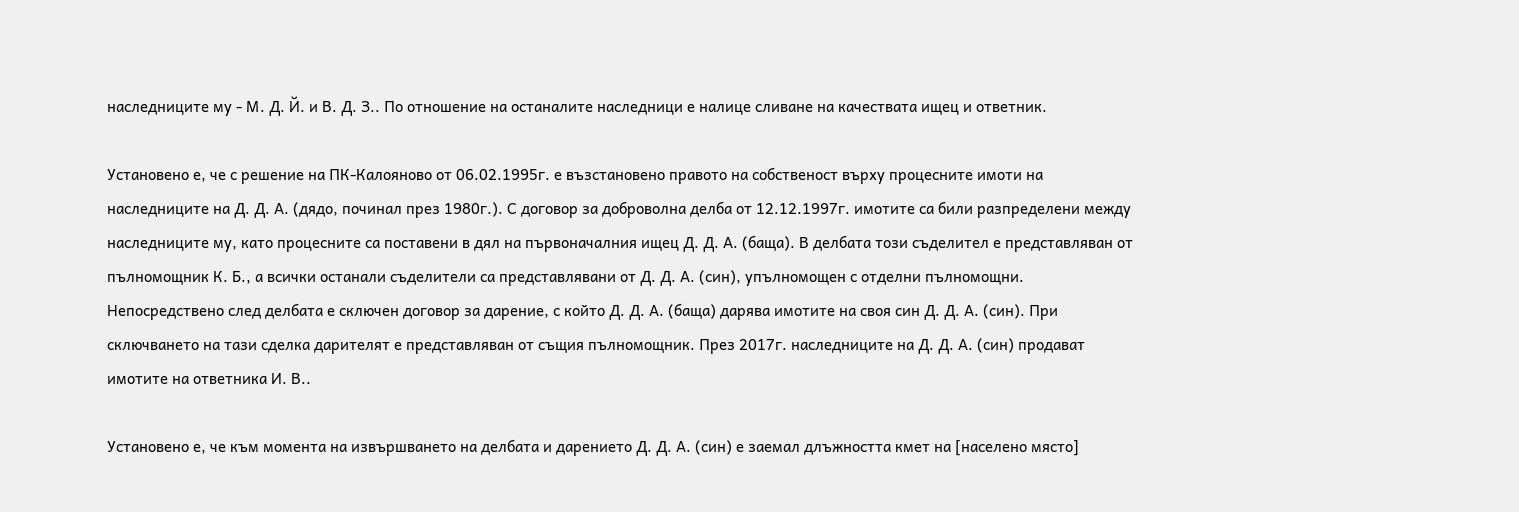наследниците му - М. Д. Й. и В. Д. З.. По отношение на останалите наследници е налице сливане на качествата ищец и ответник.

Установено е, че с решение на ПК-Калояново от 06.02.1995г. е възстановено правото на собственост върху процесните имоти на наследниците на Д. Д. А. (дядо, починал през 1980г.). С договор за доброволна делба от 12.12.1997г. имотите са били разпределени между наследниците му, като процесните са поставени в дял на първоначалния ищец Д. Д. А. (баща). В делбата този съделител е представляван от пълномощник К. Б., а всички останали съделители са представлявани от Д. Д. А. (син), упълномощен с отделни пълномощни. Непосредствено след делбата е сключен договор за дарение, с който Д. Д. А. (баща) дарява имотите на своя син Д. Д. А. (син). При сключването на тази сделка дарителят е представляван от същия пълномощник. През 2017г. наследниците на Д. Д. А. (син) продават имотите на ответника И. В..

Установено е, че към момента на извършването на делбата и дарението Д. Д. А. (син) е заемал длъжността кмет на [населено място]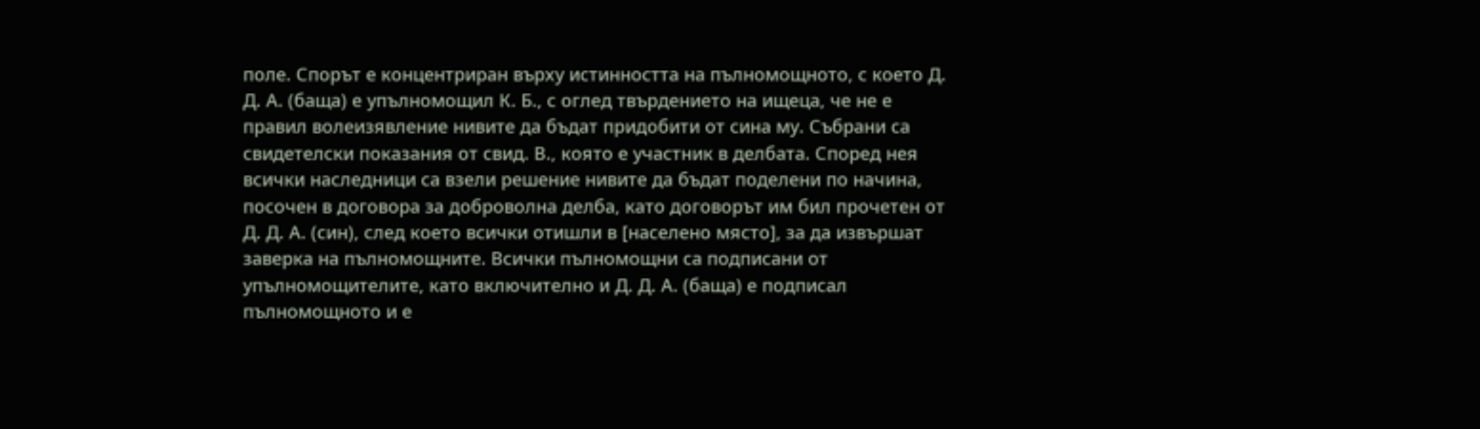поле. Спорът е концентриран върху истинността на пълномощното, с което Д. Д. А. (баща) е упълномощил К. Б., с оглед твърдението на ищеца, че не е правил волеизявление нивите да бъдат придобити от сина му. Събрани са свидетелски показания от свид. В., която е участник в делбата. Според нея всички наследници са взели решение нивите да бъдат поделени по начина, посочен в договора за доброволна делба, като договорът им бил прочетен от Д. Д. А. (син), след което всички отишли в [населено място], за да извършат заверка на пълномощните. Всички пълномощни са подписани от упълномощителите, като включително и Д. Д. А. (баща) е подписал пълномощното и е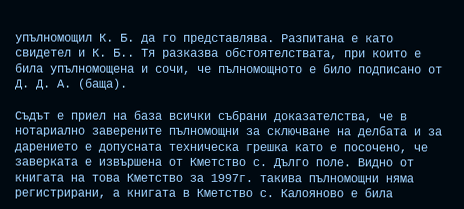упълномощил К. Б. да го представлява. Разпитана е като свидетел и К. Б.. Тя разказва обстоятелствата, при които е била упълномощена и сочи, че пълномощното е било подписано от Д. Д. А. (баща).

Съдът е приел на база всички събрани доказателства, че в нотариално заверените пълномощни за сключване на делбата и за дарението е допусната техническа грешка като е посочено, че заверката е извършена от Кметство с. Дълго поле. Видно от книгата на това Кметство за 1997г. такива пълномощни няма регистрирани, а книгата в Кметство с. Калояново е била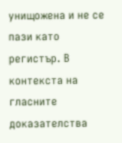унищожена и не се пази като регистър. В контекста на гласните доказателства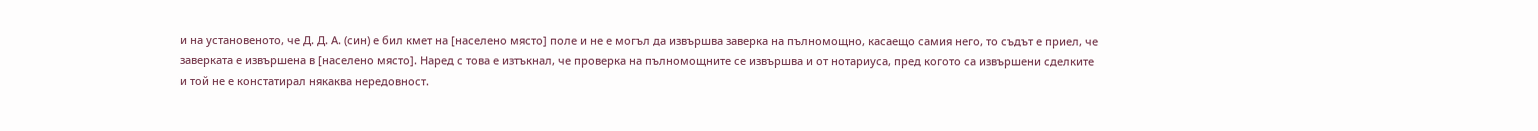и на установеното, че Д. Д. А. (син) е бил кмет на [населено място] поле и не е могъл да извършва заверка на пълномощно, касаещо самия него, то съдът е приел, че заверката е извършена в [населено място]. Наред с това е изтъкнал, че проверка на пълномощните се извършва и от нотариуса, пред когото са извършени сделките и той не е констатирал някаква нередовност.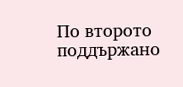По второто поддържано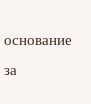основание за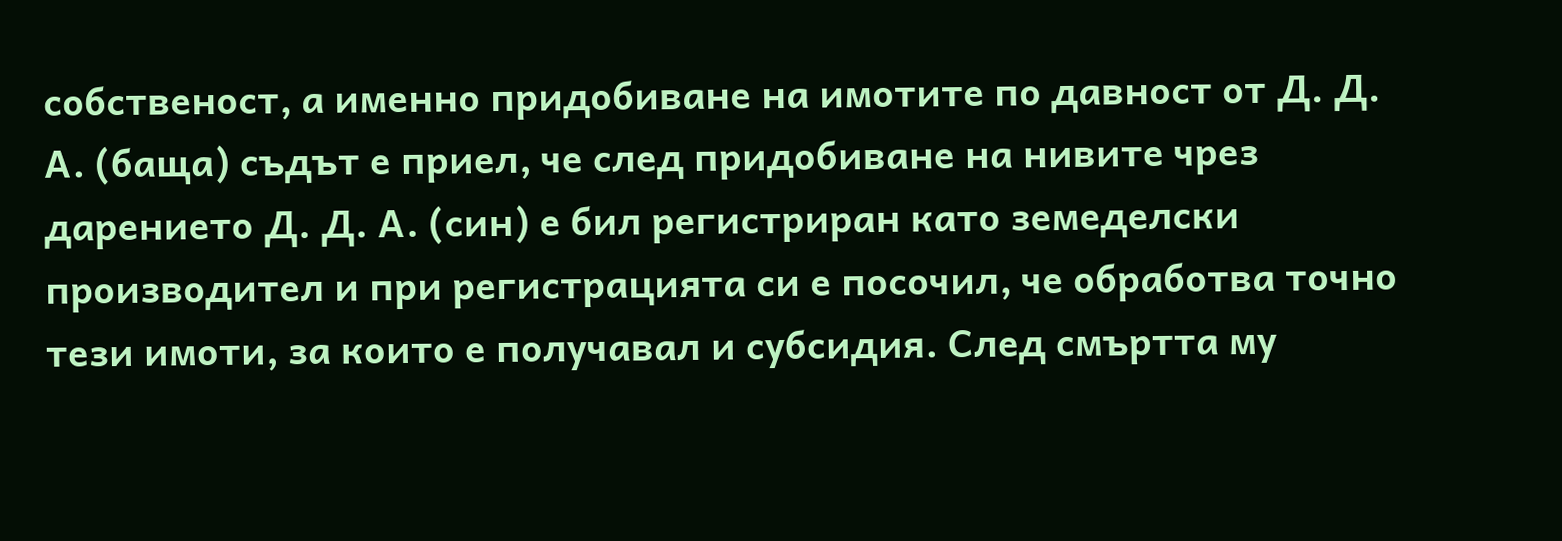собственост, а именно придобиване на имотите по давност от Д. Д. А. (баща) съдът е приел, че след придобиване на нивите чрез дарението Д. Д. А. (син) е бил регистриран като земеделски производител и при регистрацията си е посочил, че обработва точно тези имоти, за които е получавал и субсидия. След смъртта му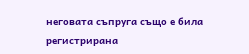неговата съпруга също е била регистрирана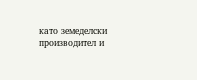като земеделски производител и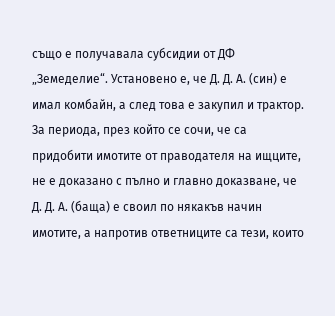също е получавала субсидии от ДФ „Земеделие“. Установено е, че Д. Д. А. (син) е имал комбайн, а след това е закупил и трактор. За периода, през който се сочи, че са придобити имотите от праводателя на ищците, не е доказано с пълно и главно доказване, че Д. Д. А. (баща) е своил по някакъв начин имотите, а напротив ответниците са тези, които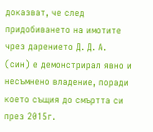доказват, че след придобиването на имотите чрез дарението Д. Д. А. (син) е демонстрирал явно и несъмнено владение, поради което същия до смъртта си през 2015г.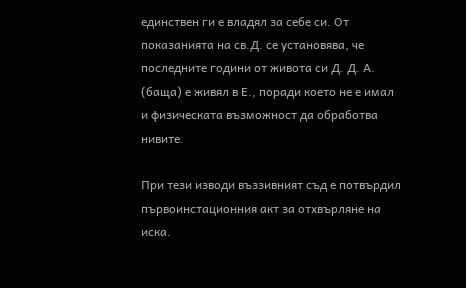единствен ги е владял за себе си. От показанията на св.Д. се установява, че последните години от живота си Д. Д. А. (баща) е живял в Е., поради което не е имал и физическата възможност да обработва нивите.

При тези изводи въззивният съд е потвърдил първоинстационния акт за отхвърляне на иска.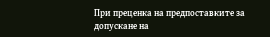При преценка на предпоставките за допускане на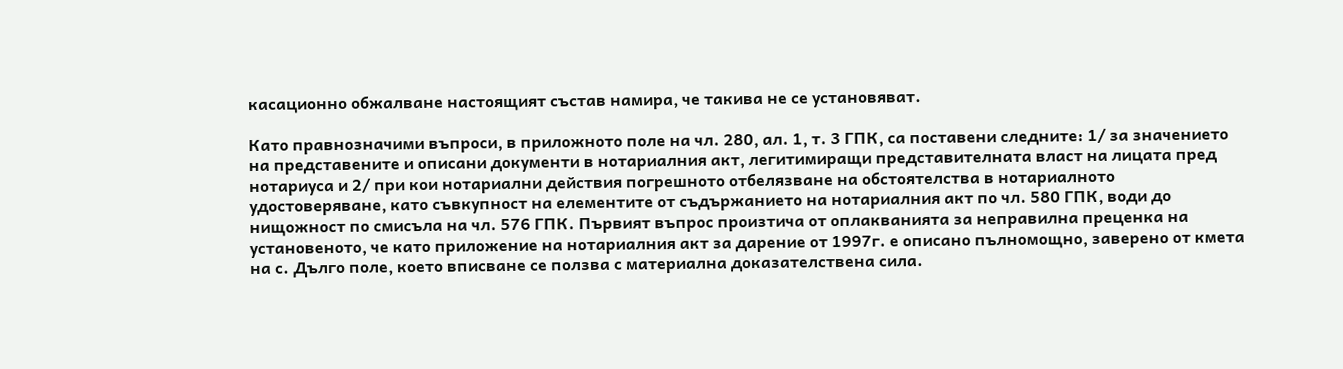касационно обжалване настоящият състав намира, че такива не се установяват.

Като правнозначими въпроси, в приложното поле на чл. 280, ал. 1, т. 3 ГПК, са поставени следните: 1/ за значението на представените и описани документи в нотариалния акт, легитимиращи представителната власт на лицата пред нотариуса и 2/ при кои нотариални действия погрешното отбелязване на обстоятелства в нотариалното удостоверяване, като съвкупност на елементите от съдържанието на нотариалния акт по чл. 580 ГПК, води до нищожност по смисъла на чл. 576 ГПК. Първият въпрос произтича от оплакванията за неправилна преценка на установеното, че като приложение на нотариалния акт за дарение от 1997г. е описано пълномощно, заверено от кмета на с. Дълго поле, което вписване се ползва с материална доказателствена сила.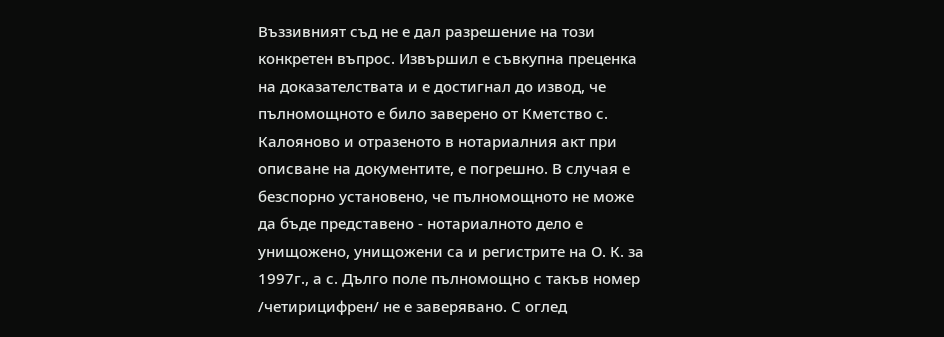Въззивният съд не е дал разрешение на този конкретен въпрос. Извършил е съвкупна преценка на доказателствата и е достигнал до извод, че пълномощното е било заверено от Кметство с. Калояново и отразеното в нотариалния акт при описване на документите, е погрешно. В случая е безспорно установено, че пълномощното не може да бъде представено - нотариалното дело е унищожено, унищожени са и регистрите на О. К. за 1997г., а с. Дълго поле пълномощно с такъв номер /четирицифрен/ не е заверявано. С оглед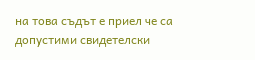на това съдът е приел че са допустими свидетелски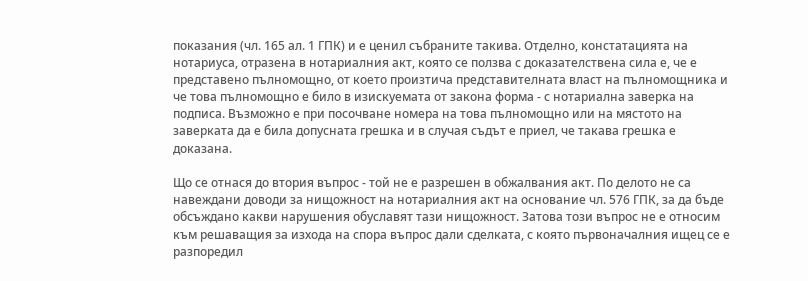показания (чл. 165 ал. 1 ГПК) и е ценил събраните такива. Отделно, констатацията на нотариуса, отразена в нотариалния акт, която се ползва с доказателствена сила е, че е представено пълномощно, от което произтича представителната власт на пълномощника и че това пълномощно е било в изискуемата от закона форма - с нотариална заверка на подписа. Възможно е при посочване номера на това пълномощно или на мястото на заверката да е била допусната грешка и в случая съдът е приел, че такава грешка е доказана.

Що се отнася до втория въпрос - той не е разрешен в обжалвания акт. По делото не са навеждани доводи за нищожност на нотариалния акт на основание чл. 576 ГПК, за да бъде обсъждано какви нарушения обуславят тази нищожност. Затова този въпрос не е относим към решаващия за изхода на спора въпрос дали сделката, с която първоначалния ищец се е разпоредил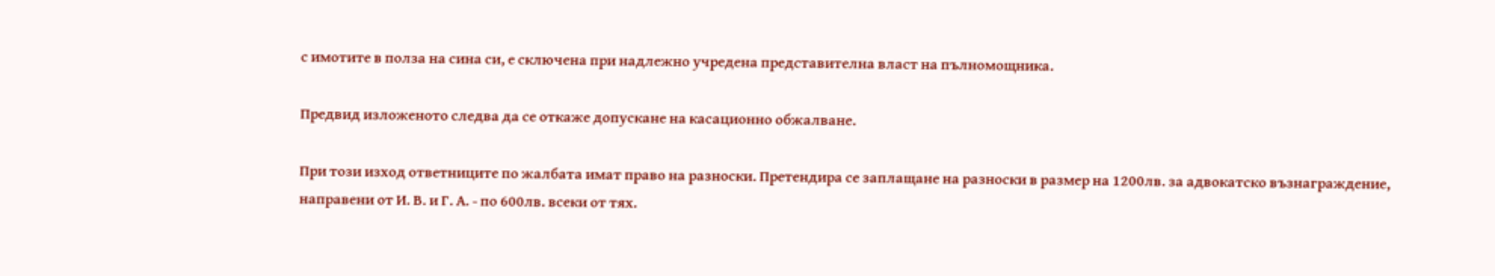с имотите в полза на сина си, е сключена при надлежно учредена представителна власт на пълномощника.

Предвид изложеното следва да се откаже допускане на касационно обжалване.

При този изход ответниците по жалбата имат право на разноски. Претендира се заплащане на разноски в размер на 1200лв. за адвокатско възнаграждение, направени от И. В. и Г. А. - по 600лв. всеки от тях.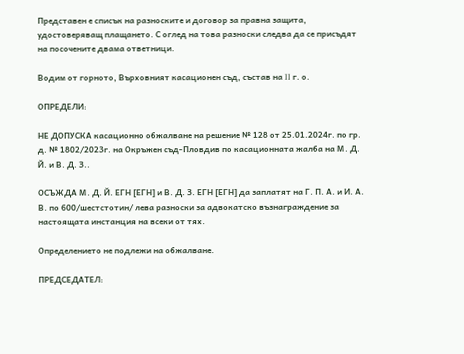Представен е списък на разноските и договор за правна защита, удостоверяващ плащането. С оглед на това разноски следва да се присъдят на посочените двама ответници.

Водим от горното, Върховният касационен съд, състав на II г. о.

ОПРЕДЕЛИ:

НЕ ДОПУСКА касационно обжалване на решение № 128 от 25.01.2024г. по гр. д. № 1802/2023г. на Окръжен съд-Пловдив по касационната жалба на М. Д. Й. и В. Д. З..

ОСЪЖДА М. Д. Й. ЕГН [ЕГН] и В. Д. З. ЕГН [ЕГН] да заплатят на Г. П. А. и И. А. В. по 600/шестстотин/ лева разноски за адвокатско възнаграждение за настоящата инстанция на всеки от тях.

Определението не подлежи на обжалване.

ПРЕДСЕДАТЕЛ: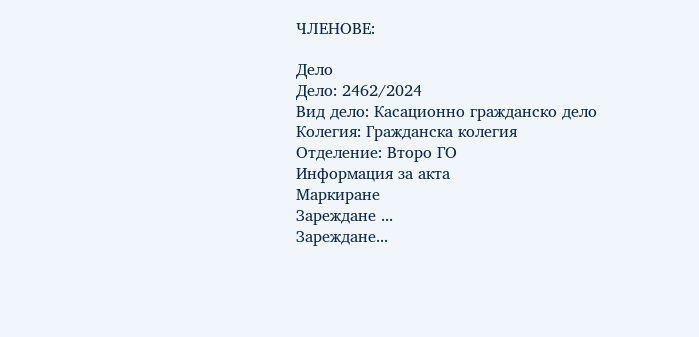ЧЛЕНОВЕ:

Дело
Дело: 2462/2024
Вид дело: Касационно гражданско дело
Колегия: Гражданска колегия
Отделение: Второ ГО
Информация за акта
Маркиране
Зареждане ...
Зареждане...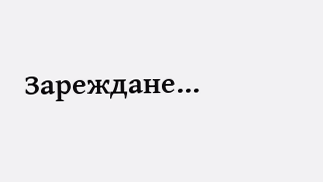Зареждане...